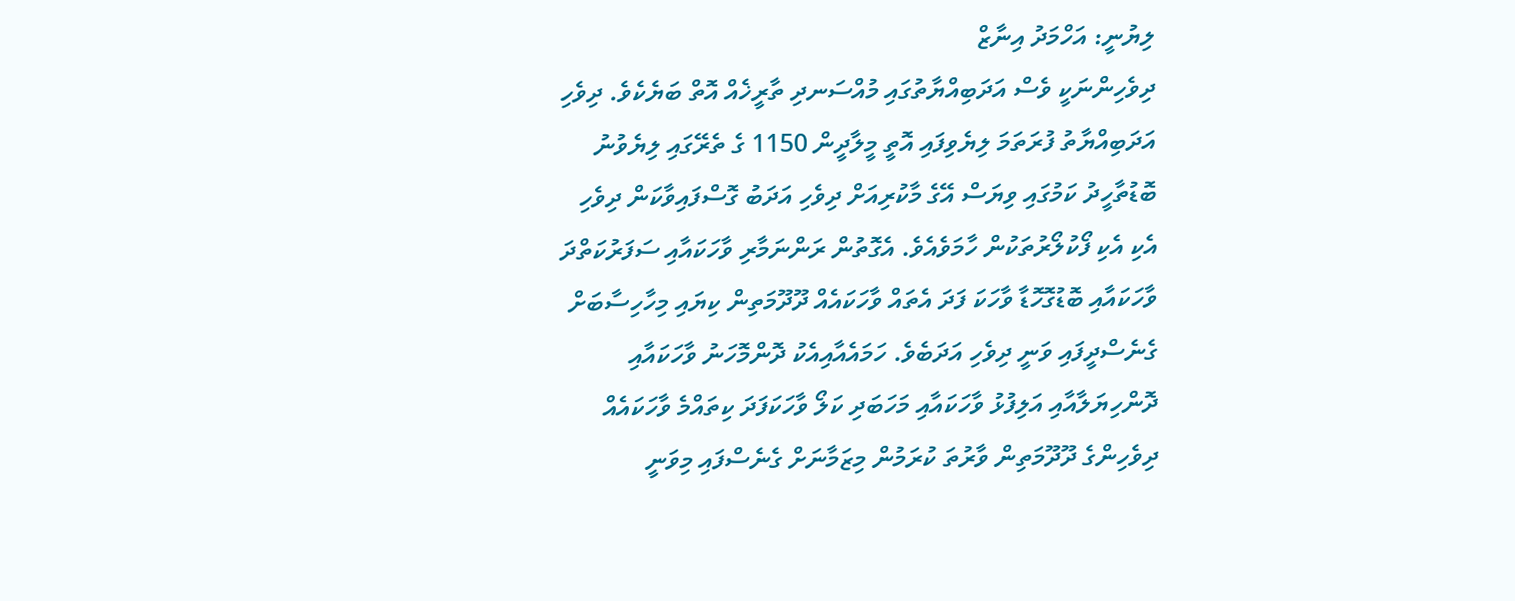ލިޔުނީ: އަހްމަދު އިނާޒް
ދިވެހިންނަކީ ވެސް އަދަބިއްޔާތުގައި މުއްސަނދި ތާރީޚެއް އޮތް ބަޔެކެވެ. ދިވެހި އަދަބިއްޔާތު ފުރަތަމަ ލިޔެވިފައި އޮތީ މީލާދީން 1150 ގެ ތެރޭގައި ލިޔެވުނު ބޮޑުތާހީދު ކަމުގައި ވިޔަސް އޭގެ މާކުރިއަށް ދިވެހި އަދަބު ގޮސްފައިވާކަން ދިވެހި އެކި އެކި ފޯކުލޯރުތަކުން ހާމަވެއެވެ. އެގޮތުން ރަންނަމާރި ވާހަކައާއި ސަފަރުކަތްދަ ވާހަކައާއި ބޮޑުގޮހޮޑާ ވާހަކަ ފަދަ އެތައް ވާހަކައެއް ދޫދޫމަތިން ކިޔައި މިހާހިސާބަށް ގެނެސްދީފައި ވަނީ ދިވެހި އަދަބެވެ. ހަމައެއާއިއެކު ދޮންމޮހަނު ވާހަކައާއި ދޮންހިޔަލާއާއި އަލިފުޅު ވާހަކައާއި މަހަބަދި ކަލޯ ވާހަކަފަދަ ކިތައްމެ ވާހަކައެއް ދިވެހިންގެ ދޫދޫމަތިން ވާރުތަ ކުރަމުން މިޒަމާނަށް ގެނެސްފައި މިވަނީ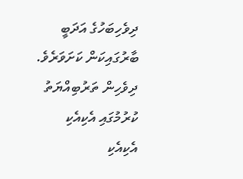ދިވެހިބަހުގެ އަދަބީ ބާރުގައިކަން ކަށަވަރެވެ.
ދިވެހިން ތަރުބިއްޔަތު ކުރުމުގައި އެކިއެކި އެކިއެކި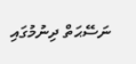ނަސޭޙަތް ދިނުމުގައި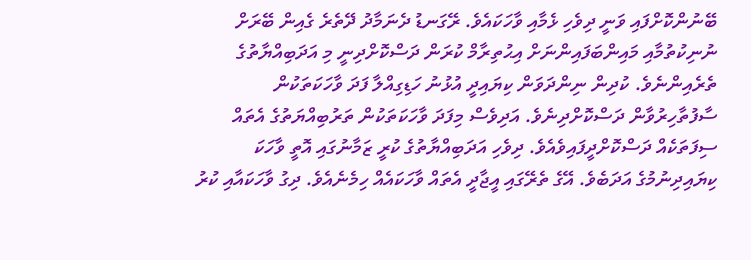ބޭނުންކޮށްފައި ވަނީ ދިވެހި ޅެމާއި ވާހަކައެވެ. ރޭގަނޑު ދެނަމާދު ދޭތެރެ ގެއިން ބޭރަށް ނުނިކުތުމާއި މައިންބަފައިންނަށް އިޙުތިރާމް ކުރަން ދަސްކޮށްދިނީ މި އަދަބިއްޔާތުގެ ތެރެއިންނެވެ. ކުދިން ނިންދަވަން ކިޔައިދީ އުޅުނު ހަޑިގިއްލާ ފަދަ ވާހަކަތަކުން ސާފުތާހިރުވާން ދަސްކޮށްދިނެވެ. އަދިވެސް މިފަދަ ވާހަކަތަކުން ތަރުބިއްޔަތުގެ އެތައް ސިފަތަކެއް ދަސްކޮށްދީފައިވެއެވެ. ދިވެހި އަދަބިއްޔާތުގެ ކުރީ ޒަމާނުގައި އޮތީ ވާހަކަ ކިޔައިދިނުމުގެ އަދަބެވެ. އޭގެ ތެރޭގައި އީޖާދީ އެތައް ވާހަކައެއް ހިމެނެއެވެ. ދިގު ވާހަކައާއި ކުރު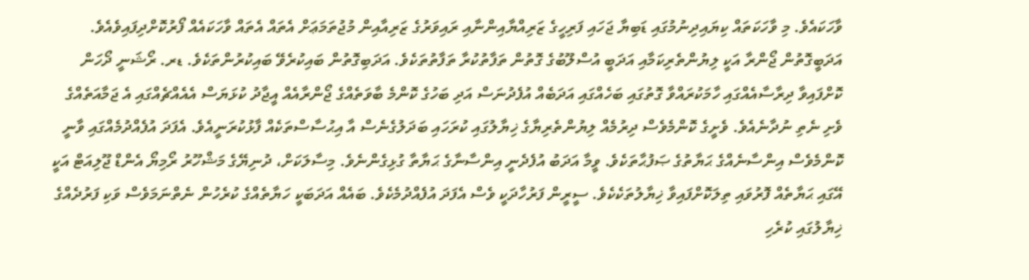ވާހަކައެވެ. މި ވާހަކަތައް ކިޔައިދިނުމުގައި ޑަބިޔާ ޖަހައި ފަރިހީގެ ޒަރިއްޔާއިންނާއި ރައިވަރުގެ ޒަރިއާއިން މުޖުތަމަޢަށް އެތައް އެތައް ވާހަކައެއް ފޯރުކޮށްދިފައިވެއެވެ.
އަދަބީގޮތުން ޖޯންރާ އަކީ ލިޔުންތެރިކަމާއި އަދަބީ އުސްލޫބުގެ ގޮތުން ތަފާތުކުރާ ތަފާތުތަކެވެ. އަދަބިގޮތުން ބައިކުރެވޭ ބައިކުރުންތަކެވެ. ޑރ. ރޯޝަނީ ދޯހަން ކޮށްފައިވާ ދިރާސާއެއްގައި ހާމަކުރައްވާ ގޮތުގައި ބަހެއްގައި އަދަބެއް އުފެދުނަސް އަދި ބަހުގެ ކޮންމެ ބާވަތެއްގެ ޖޯންރާއެއް އީޖާދު ކުޅަޔަސް އެއެއްޗެއްގައި އެ ޖަމާއަތެއްގެ ވެށި ނެތި ނުދާނެއެވެ. ވެށީގެ ކޮންމެވެސް ދިރުމެއް ލިޔުންތެރިޔާގެ ޚިޔާލުގައި ކުރަހައި ބަދަލުގެނެސް އާ އިޙުސާސްތަކެއް ފާޅުކުރަނީއެވެ. އެފަދަ އުފެއްދުމެއްގައި ވާނީ ކޮންމެވެސް އިންސާނެއްގެ ޙަޔާތުގެ ޞަފުޙާތަކެވެ. ވީމާ އަދަބު އުފެދެނީ އިންސާނާގެ ޙަޔާތާ ގުޅިގެންނެވެ. މިސާލަކަށް، ދުނިޔޭގެ މަޝްހޫރު ރޯމިޔޯ އެންޑް ޖޫލިއަޓް އަކީ އޭގައި ޙަޔާތެއް ފޮރުވައި ތިލަކޮށްފައިވާ ޚިޔާލުތަކެކެވެ. ސީރީން ފަރުހާދަކީ ވެސް އެފަދަ އުފެއްދުމެކެވެ. ބައެއް އަދަބަކީ ހަޔާތެއްގެ ކުރެހުން ނެތްނަމަވެސް ވަކި ފަރުދެއްގެ ޚިޔާލުގައި ކުރެހި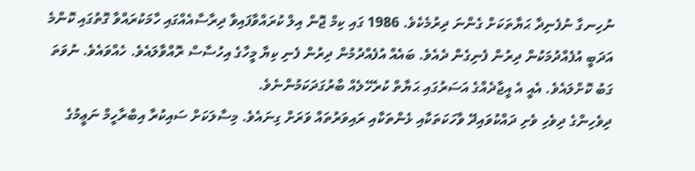ނުހިނގާ ނުފެނިދާ ޙަޔާތަކަށް ގެންނަ ދިރުމެކެވެ. 1986 ގައި ކިމް ޖޮން އިލް ކުރައްވާފައިވާ ދިރާސާއެއްގައި ހާމަކުރައްވާ ގޮތުގައި ކޮންމެ އަދަބީ އުފެއްދުމަކުން ދިރުން ފެނިގެން ދެއެވެ. ބައެއް އުފެއްދުމުން ދިރުން ފެނި ކިޔާ މީހާގެ އިހުސާސް ރޮއްވާލައެވެ. ހެއްވައެވެ. ނުވަތަ ގަބު ކޮށްލައެވެ. އެއީ އެ އީޖާދެއްގެ އަސަރުގައި ޙަޔާތް ކުރެހޭލެއް ބާރުގަދަކަމުންނެވެ.
ދިވެހިންގެ ދިވެހި ވެށި ދައްކުވައިދޭ ވާހަކަތަކާއި ޅެންތަކާއި ރައިވަރުތައް ވަރަށް ގިނައެވެ. މިސާލަކަށް ސައިކުރާ އިބްރާހީމް ނަޢީމުގެ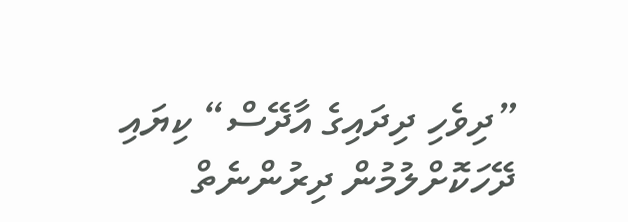”ދިވެހި ދިދައިގެ އާދޭސް“ ކިޔައި ދޭހަކޮށްލުމުން ދިރުންނެތް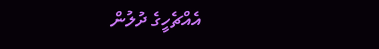އެއްޗެހީގެ ދުލުން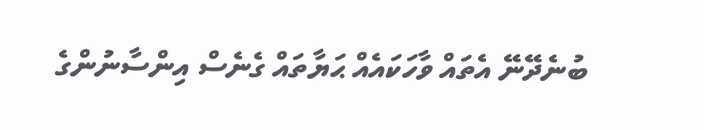ބުނެދޭނޭ އެތައް ވާހަކައެއް ޙަޔާތައް ގެނެސް އިންސާނުންގެ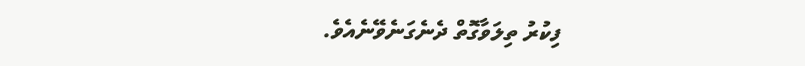ފިކުރު ތިލަވާގޮތް ދެނެގަނެވޭނެއެވެ.